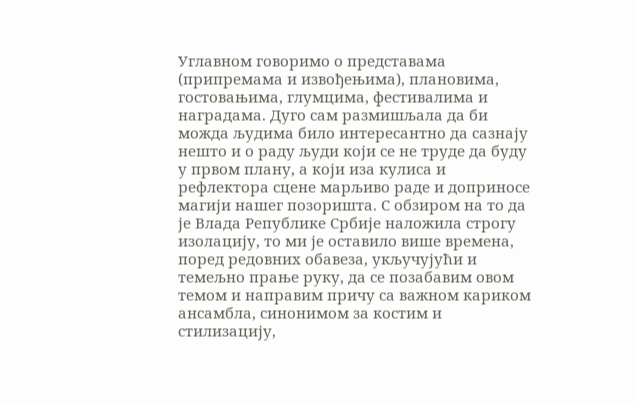Углавном говоримо о представама (припремама и извођењима), плановима, гостовањима, глумцима, фестивалима и наградама. Дуго сам размишљала да би можда људима било интересантно да сазнају нешто и о раду људи који се не труде да буду у првом плану, а који иза кулиса и рефлектора сцене марљиво раде и доприносе магији нашег позоришта. С обзиром на то да је Влада Републике Србије наложила строгу изолацију, то ми је оставило више времена, поред редовних обавеза, укључујући и темељно прање руку, да се позабавим овом темом и направим причу са важном кариком ансамбла, синонимом за костим и стилизацију,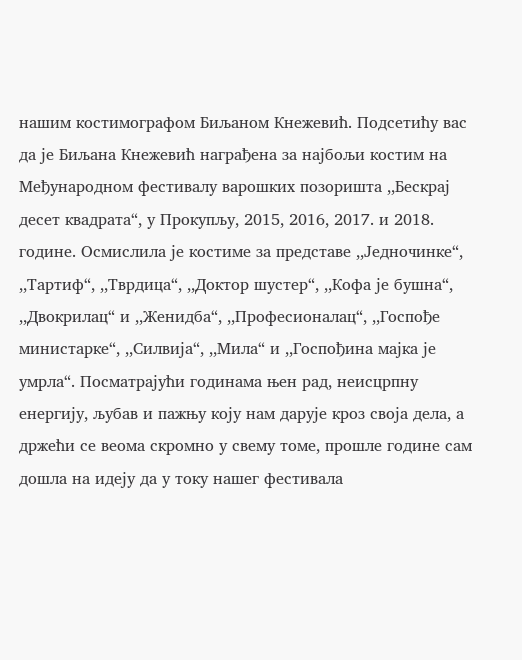нашим костимографом Биљаном Кнежевић. Подсетићу вас да је Биљана Кнежевић награђена за најбољи костим на Међународном фестивалу варошких позоришта ,,Бескрај десет квадрата“, у Прокупљу, 2015, 2016, 2017. и 2018. године. Осмислила је костиме за представе ,,Једночинке“, ,,Тартиф“, ,,Тврдица“, ,,Доктор шустер“, ,,Кофа је бушна“, ,,Двокрилац“ и ,,Женидба“, ,,Професионалац“, ,,Госпође министарке“, ,,Силвија“, ,,Мила“ и ,,Госпођина мајка је умрла“. Посматрајући годинама њен рад, неисцрпну енергију, љубав и пажњу коју нам дарује кроз своја дела, а држећи се веома скромно у свему томе, прошле године сам дошла на идеју да у току нашег фестивала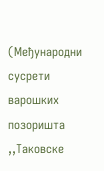(Међународни сусрети варошких позоришта ,,Таковске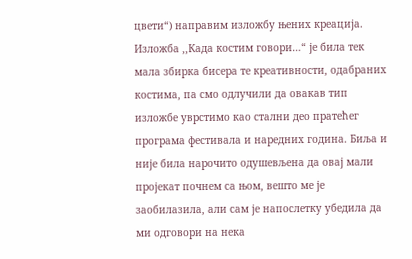цвети“) направим изложбу њених креација. Изложба ,,Када костим говори…“ је била тек мала збирка бисера те креативности, одабраних костима, па смо одлучили да овакав тип изложбе уврстимо као стални део пратећег програма фестивала и наредних година. Биља и није била нарочито одушевљена да овај мали пројекат почнем са њом, вешто ме је заобилазила, али сам је напослетку убедила да ми одговори на нека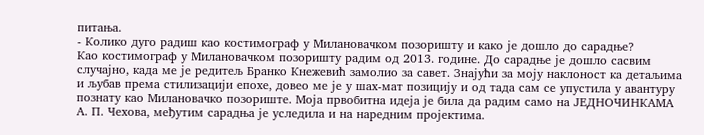питања.
- Колико дуго радиш као костимограф у Милановачком позоришту и како је дошло до сарадње?
Као костимограф у Милановачком позоришту радим од 2013. године. До сарадње је дошло сасвим случајно, када ме је редитељ Бранко Кнежевић замолио за савет. Знајући за моју наклоност ка детаљима и љубав према стилизацији епохе, довео ме је у шах-мат позицију и од тада сам се упустила у авантуру познату као Милановачко позориште. Моја првобитна идеја је била да радим само на ЈЕДНОЧИНКАМА А. П. Чехова, међутим сарадња је уследила и на наредним пројектима.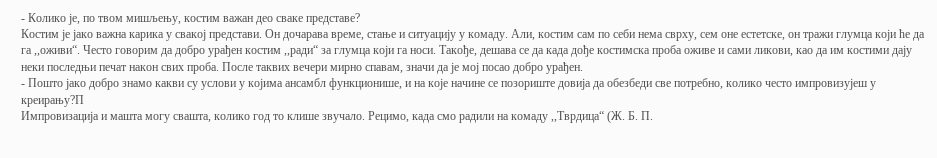- Колико је, по твом мишљењу, костим важан део сваке представе?
Костим је јако важна карика у свакој представи. Он дочарава време, стање и ситуацију у комаду. Али, костим сам по себи нема сврху, сем оне естетске, он тражи глумца који ће да га ,,оживи“. Често говорим да добро урађен костим ,,ради“ за глумца који га носи. Такође, дешава се да када дође костимска проба оживе и сами ликови, као да им костими дају неки последњи печат након свих проба. После таквих вечери мирно спавам, значи да је мој посао добро урађен.
- Пошто јако добро знамо какви су услови у којима ансамбл функционише, и на које начине се позориште довија да обезбеди све потребно, колико често импровизујеш у креирању?П
Импровизација и машта могу свашта, колико год то клише звучало. Рецимо, када смо радили на комаду ,,Тврдица“ (Ж. Б. П.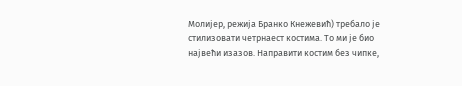Молијер, режија Бранко Кнежевић) требало је стилизовати четрнаест костима. То ми је био највећи изазов. Направити костим без чипке,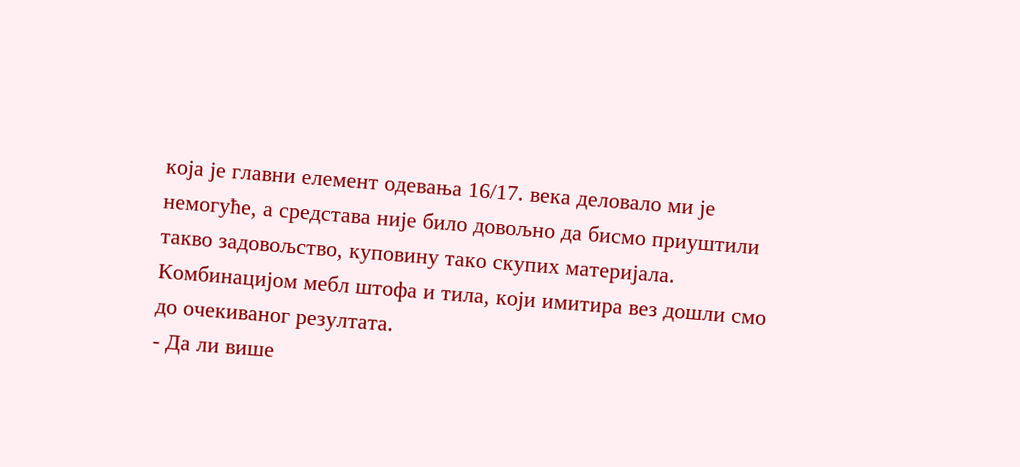која је главни елемент одевања 16/17. века деловало ми је немогуће, а средстава није било довољно да бисмо приуштили такво задовољство, куповину тако скупих материјала. Комбинацијом мебл штофа и тила, који имитира вез дошли смо до очекиваног резултата.
- Да ли више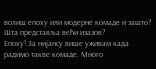волиш епоху или модерне комаде и зашто? Шта представља већи изазов?
Епоху! За нијансу више уживам када радимо такве комаде. Много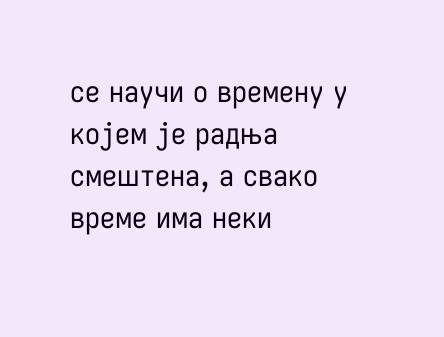се научи о времену у којем је радња смештена, а свако време има неки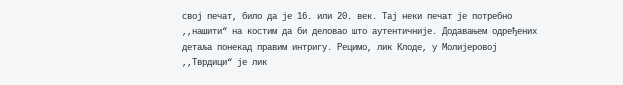свој печат, било да је 16. или 20. век. Тај неки печат је потребно ,,нашити“ на костим да би деловао што аутентичније. Додавањем одређених детаља понекад правим интригу. Рецимо, лик Клоде, у Молијеровој ,,Тврдици“ је лик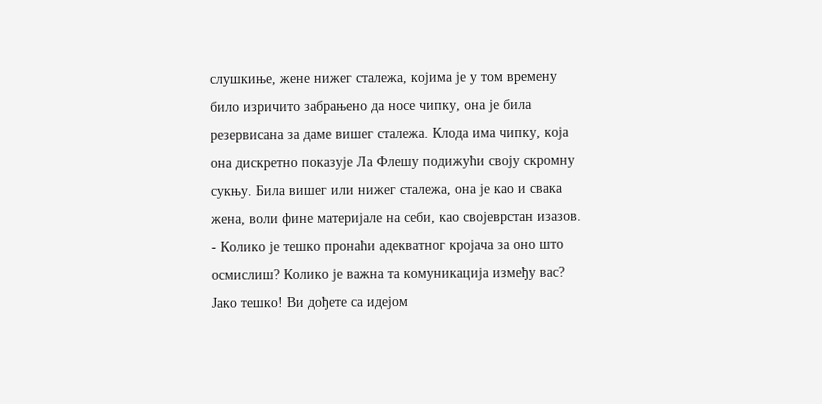слушкиње, жене нижег сталежа, којима је у том времену било изричито забрањено да носе чипку, она је била резервисана за даме вишег сталежа. Клода има чипку, која она дискретно показује Ла Флешу подижући своју скромну сукњу. Била вишег или нижег сталежа, она је као и свака жена, воли фине материјале на себи, као својеврстан изазов.
- Колико је тешко пронаћи адекватног кројача за оно што осмислиш? Колико је важна та комуникација између вас?
Јако тешко! Ви дођете са идејом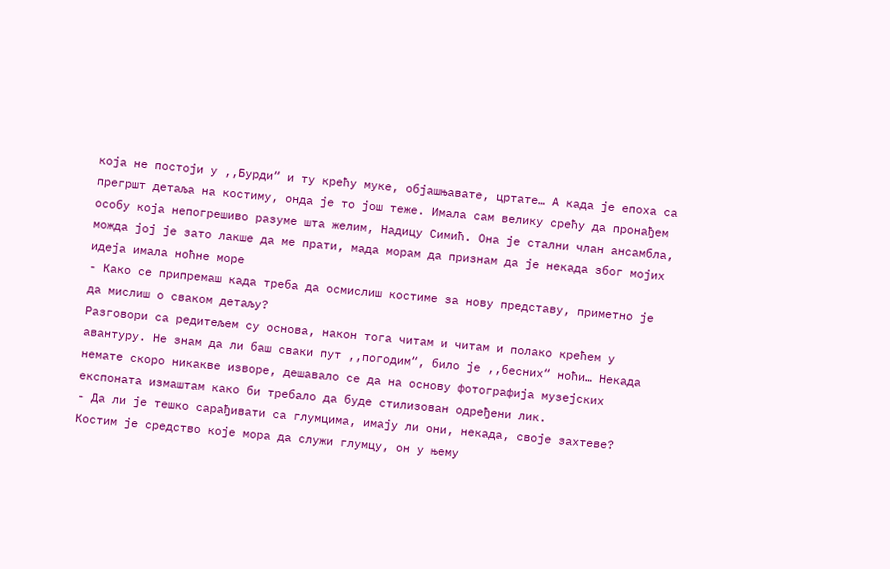која не постоји у ,,Бурди“ и ту крећу муке, објашњавате, цртате… А када је епоха са прегршт детаља на костиму, онда је то још теже. Имала сам велику срећу да пронађем особу која непогрешиво разуме шта желим, Надицу Симић. Она је стални члан ансамбла, можда јој је зато лакше да ме прати, мада морам да признам да је некада због мојих идеја имала ноћне море
- Како се припремаш када треба да осмислиш костиме за нову представу, приметно је да мислиш о сваком детаљу?
Разговори са редитељем су основа, након тога читам и читам и полако крећем у авантуру. Не знам да ли баш сваки пут ,,погодим“, било је ,,бесних“ ноћи… Некада немате скоро никакве изворе, дешавало се да на основу фотографија музејских експоната измаштам како би требало да буде стилизован одређени лик.
- Да ли је тешко сарађивати са глумцима, имају ли они, некада, своје захтеве?
Костим је средство које мора да служи глумцу, он у њему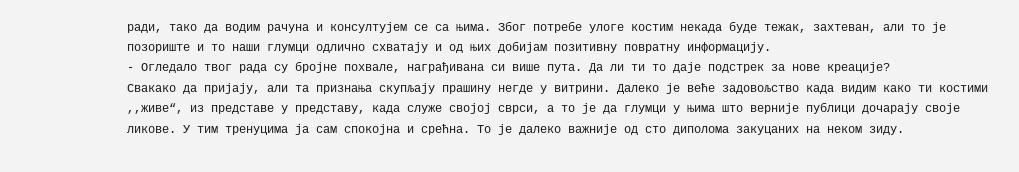ради, тако да водим рачуна и консултујем се са њима. Због потребе улоге костим некада буде тежак, захтеван, али то је позориште и то наши глумци одлично схватају и од њих добијам позитивну повратну информацију.
- Огледало твог рада су бројне похвале, награђивана си више пута. Да ли ти то даје подстрек за нове креације?
Свакако да пријају, али та признања скупљају прашину негде у витрини. Далеко је веће задовољство када видим како ти костими ,,живе“, из представе у представу, када служе својој сврси, а то је да глумци у њима што верније публици дочарају своје ликове. У тим тренуцима ја сам спокојна и срећна. То је далеко важније од сто диполома закуцаних на неком зиду.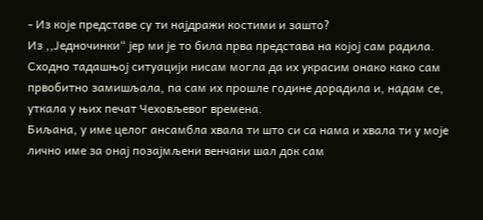- Из које представе су ти најдражи костими и зашто?
Из ,,Једночинки“ јер ми је то била прва представа на којој сам радила. Сходно тадашњој ситуацији нисам могла да их украсим онако како сам првобитно замишљала, па сам их прошле године дорадила и, надам се, уткала у њих печат Чеховљевог времена.
Биљана, у име целог ансамбла хвала ти што си са нама и хвала ти у моје лично име за онај позајмљени венчани шал док сам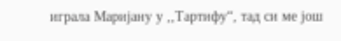играла Маријану у ,,Тартифу“, тад си ме још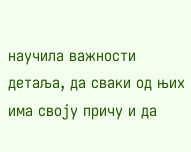научила важности детаља, да сваки од њих има своју причу и да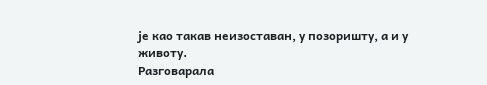је као такав неизоставан, у позоришту, а и у животу.
Разговарала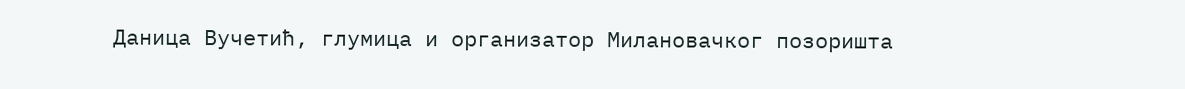Даница Вучетић, глумица и организатор Милановачког позоришта